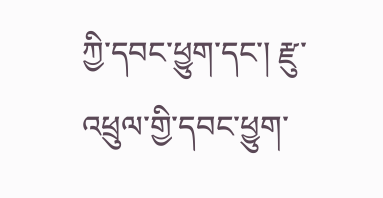ཀྱི་དབང་ཕྱུག་དང་། རྫུ་འཕྲུལ་གྱི་དབང་ཕྱུག་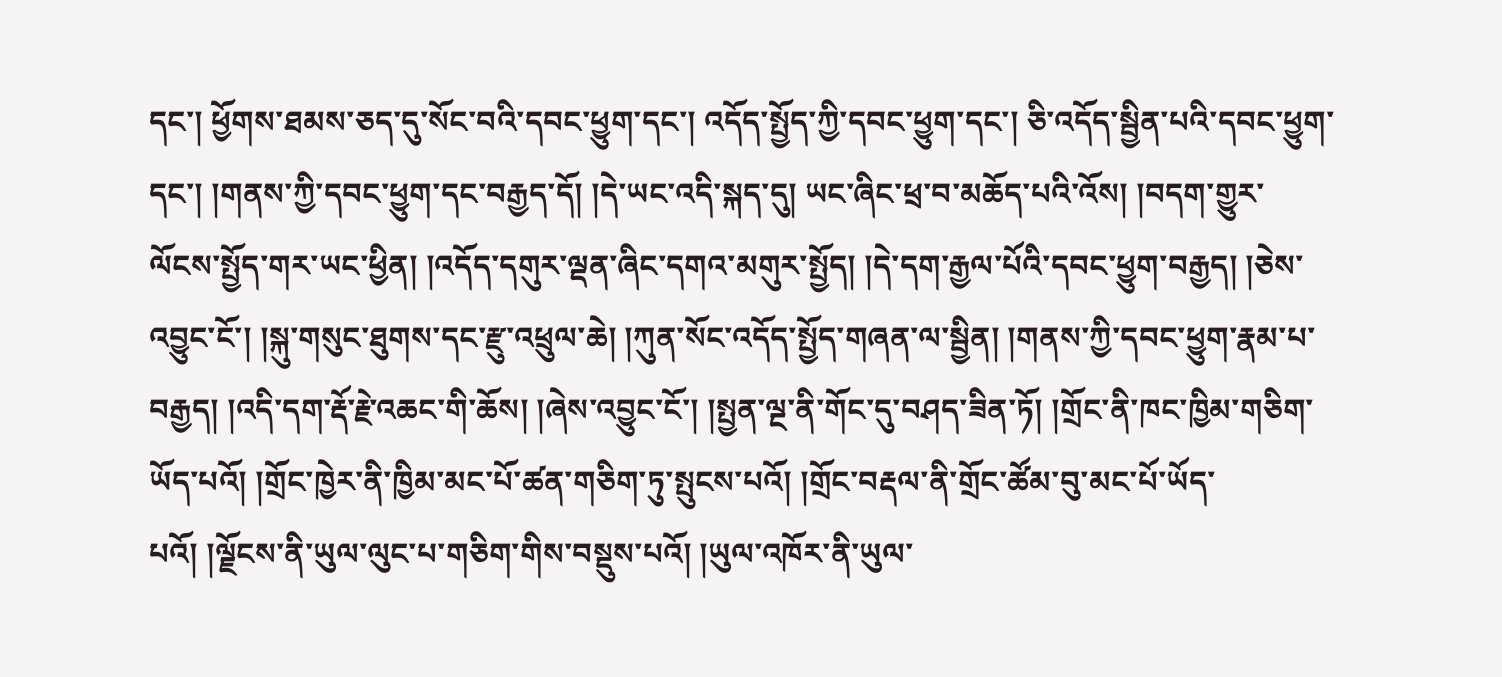དང་། ཕྱོགས་ཐམས་ཅད་དུ་སོང་བའི་དབང་ཕྱུག་དང་། འདོད་སྤྱོད་ཀྱི་དབང་ཕྱུག་དང་། ཅི་འདོད་སྦྱིན་པའི་དབང་ཕྱུག་དང་། །གནས་ཀྱི་དབང་ཕྱུག་དང་བརྒྱད་དོ། །དེ་ཡང་འདི་སྐད་དུ། ཡང་ཞིང་ཕྲ་བ་མཆོད་པའི་འོས། །བདག་གྱུར་ལོངས་སྤྱོད་གར་ཡང་ཕྱིན། །འདོད་དགུར་ལྡན་ཞིང་དགའ་མགུར་སྤྱོད། །དེ་དག་རྒྱལ་པོའི་དབང་ཕྱུག་བརྒྱད། །ཅེས་འབྱུང་ངོ་། །སྐུ་གསུང་ཐུགས་དང་རྫུ་འཕྲུལ་ཆེ། །ཀུན་སོང་འདོད་སྤྱོད་གཞན་ལ་སྦྱིན། །གནས་ཀྱི་དབང་ཕྱུག་རྣམ་པ་བརྒྱད། །འདི་དག་རྡོ་རྗེ་འཆང་གི་ཆོས། །ཞེས་འབྱུང་ངོ་། །སྤྱན་ལྔ་ནི་གོང་དུ་བཤད་ཟིན་ཏོ། །གྲོང་ནི་ཁང་ཁྱིམ་གཅིག་ཡོད་པའོ། །གྲོང་ཁྱེར་ནི་ཁྱིམ་མང་པོ་ཚན་གཅིག་ཏུ་སྤུངས་པའོ། །གྲོང་བརྡལ་ནི་གྲོང་ཚོམ་བུ་མང་པོ་ཡོད་པའོ། །ལྗོངས་ནི་ཡུལ་ལུང་པ་གཅིག་གིས་བསྡུས་པའོ། །ཡུལ་འཁོར་ནི་ཡུལ་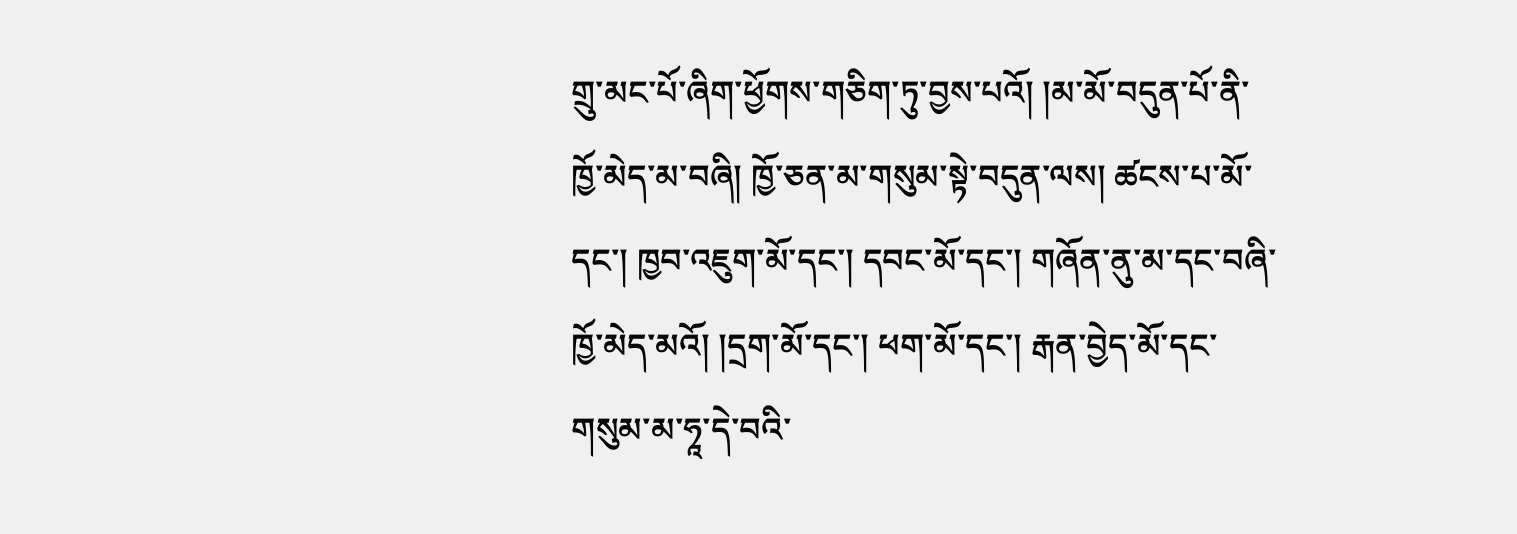གྲུ་མང་པོ་ཞིག་ཕྱོགས་གཅིག་ཏུ་བྱས་པའོ། །མ་མོ་བདུན་པོ་ནི་ཁྱོ་མེད་མ་བཞི། ཁྱོ་ཅན་མ་གསུམ་སྟེ་བདུན་ལས། ཚངས་པ་མོ་དང་། ཁྱབ་འཇུག་མོ་དང་། དབང་མོ་དང་། གཞོན་ནུ་མ་དང་བཞི་ཁྱོ་མེད་མའོ། །དྲག་མོ་དང་། ཕག་མོ་དང་། རྒན་བྱེད་མོ་དང་གསུམ་མ་ཧཱ་དེ་བའི་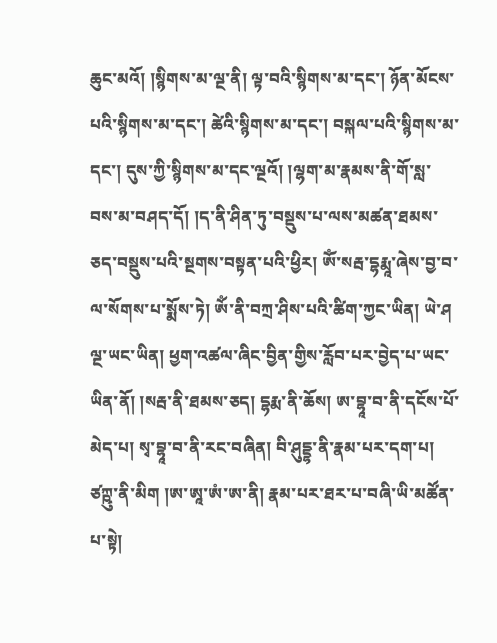ཆུང་མའོ། །སྙིགས་མ་ལྔ་ནི། ལྟ་བའི་སྙིགས་མ་དང་། ཉོན་མོངས་པའི་སྙིགས་མ་དང་། ཚེའི་སྙིགས་མ་དང་། བསྐལ་པའི་སྙིགས་མ་དང་། དུས་ཀྱི་སྙིགས་མ་དང་ལྔའོ། །ལྷག་མ་རྣམས་ནི་གོ་སླ་བས་མ་བཤད་དོ། །ད་ནི་ཤིན་ཏུ་བསྡུས་པ་ལས་མཚན་ཐམས་ཅད་བསྡུས་པའི་སྔགས་བསྟན་པའི་ཕྱིར། ༀ་སརྦ་དྷརྨཱ་ཞེས་བྱ་བ་ལ་སོགས་པ་སྨོས་ཏེ། ༀ་ནི་བཀྲ་ཤིས་པའི་ཚིག་ཀྱང་ཡིན། ཡེ་ཤ ལྔ་ཡང་ཡིན། ཕྱག་འཚལ་ཞིང་བྱིན་གྱིས་རློབ་པར་བྱེད་པ་ཡང་ཡིན་ནོ། །སརྦ་ནི་ཐམས་ཅད། དྷརྨ་ནི་ཆོས། ཨ་བྷཱ་བ་ནི་དངོས་པོ་མེད་པ། སྭ་བྷཱ་བ་ནི་རང་བཞིན། བི་ཤུདྡྷ་ནི་རྣམ་པར་དག་པ། ཙཀྵུ་ནི་མིག །ཨ་ཨཱ་ཨཾ་ཨ་ནི། རྣམ་པར་ཐར་པ་བཞི་ཡི་མཚོན་པ་སྟེ།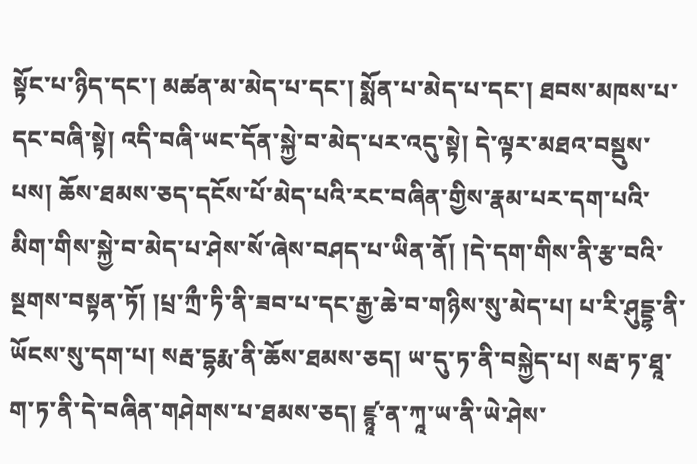སྟོང་པ་ཉིད་དང་། མཚན་མ་མེད་པ་དང་། སྨོན་པ་མེད་པ་དང་། ཐབས་མཁས་པ་དང་བཞི་སྟེ། འདི་བཞི་ཡང་དོན་སྐྱེ་བ་མེད་པར་འདུ་སྟེ། དེ་ལྟར་མཐའ་བསྡུས་པས། ཆོས་ཐམས་ཅད་དངོས་པོ་མེད་པའི་རང་བཞིན་གྱིས་རྣམ་པར་དག་པའི་མིག་གིས་སྐྱེ་བ་མེད་པ་ཤེས་སོ་ཞེས་བཤད་པ་ཡིན་ནོ། །དེ་དག་གིས་ནི་རྩ་བའི་སྔགས་བསྟན་ཏོ། །པྲ་ཀྲྀ་ཏི་ནི་ཟབ་པ་དང་རྒྱ་ཆེ་བ་གཉིས་སུ་མེད་པ། པ་རི་ཤུདྡྷ་ནི་ཡོངས་སུ་དག་པ། སརྦ་དྷརྨ་ནི་ཆོས་ཐམས་ཅད། ཡ་དུ་ཏ་ནི་བསྐྱེད་པ། སརྦ་ཏ་ཐཱ་ག་ཏ་ནི་དེ་བཞིན་གཤེགས་པ་ཐམས་ཅད། ཛྙཱ་ན་ཀཱ་ཡ་ནི་ཡེ་ཤེས་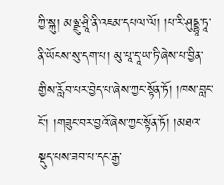ཀྱི་སྐུ། མཉྫུ་ཤྲཱི་ནི་འཇམ་དཔལ་ལོ། །པ་རི་ཤུདྡྷཱ་ཏཱ་ནི་ཡོངས་སུ་དག་པ། མུ་པཱ་དཱ་ཡ་ཏི་ཞེས་པ་བྱིན་གྱིས་རློབ་པར་བྱེད་པ་ཞེས་ཀྱང་སྟོན་ཏོ། །ཁས་བླང་ངོ་། །གཟུང་བར་བྱའོ་ཞེས་ཀྱང་སྟོན་ཏོ། །མཐའ་སྡུད་པས་ཟབ་པ་དང་རྒྱ་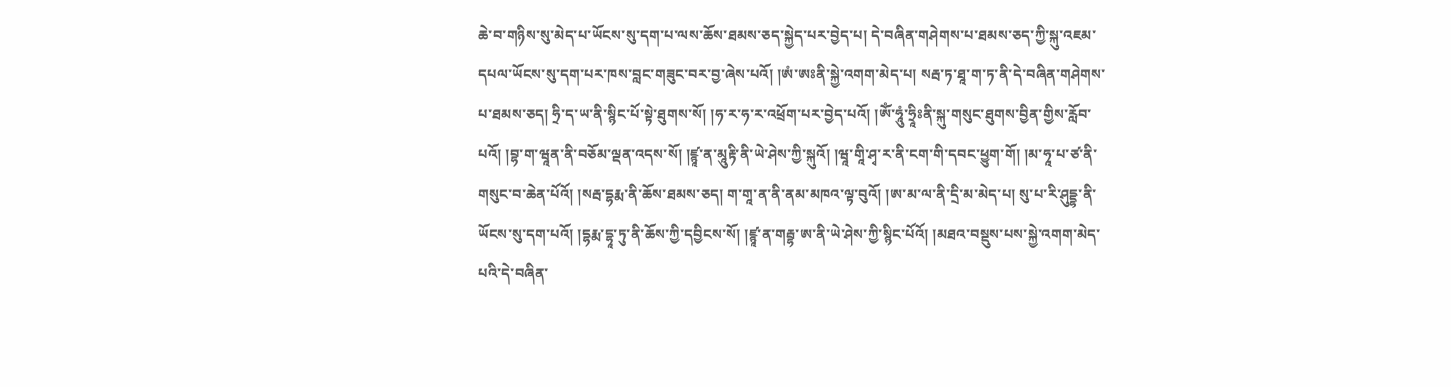ཆེ་བ་གཉིས་སུ་མེད་པ་ཡོངས་སུ་དག་པ་ལས་ཆོས་ཐམས་ཅད་སྐྱེད་པར་བྱེད་པ། དེ་བཞིན་གཤེགས་པ་ཐམས་ཅད་ཀྱི་སྐུ་འཇམ་དཔལ་ཡོངས་སུ་དག་པར་ཁས་བླང་གཟུང་བར་བྱ་ཞེས་པའོ། །ཨཾ་ཨཿནི་སྐྱེ་འགག་མེད་པ། སརྦ་ཏ་ཐཱ་ག་ཏ་ནི་དེ་བཞིན་གཤེགས་པ་ཐམས་ཅད། ཧྲི་ད་ཡ་ནི་སྙིང་པོ་སྟེ་ཐུགས་སོ། །ཧ་ར་ཧ་ར་འཕྲོག་པར་བྱེད་པའོ། །ༀ་ཧཱུཾ་ཧྲཱིཿནི་སྐུ་གསུང་ཐུགས་བྱིན་གྱིས་རློབ་པའོ། །བྷ་ག་ཝཱན་ནི་བཅོམ་ལྡན་འདས་སོ། །ཛྙཱ་ན་མཱུརྟི་ནི་ཡེ་ཤེས་ཀྱི་སྐུའོ། །ཝཱ་གཱི་ཤྭ་ར་ནི་ངག་གི་དབང་ཕྱུག་གོ། །མ་ཧཱ་པ་ཙ་ནི་གསུང་བ་ཆེན་པོའོ། །སརྦ་དྷརྨ་ནི་ཆོས་ཐམས་ཅད། ག་གཱ་ན་ནི་ནམ་མཁའ་ལྟ་བུའོ། །ཨ་མ་ལ་ནི་དྲི་མ་མེད་པ། སུ་པ་རི་ཤུདྡྷ་ནི་ཡོངས་སུ་དག་པའོ། །དྷརྨ་དྷཱ་ཏུ་ནི་ཆོས་ཀྱི་དབྱིངས་སོ། །ཛྙཱ་ན་གརྦྷ་ཨ་ནི་ཡེ་ཤེས་ཀྱི་སྙིང་པོའོ། །མཐའ་བསྡུས་པས་སྐྱེ་འགག་མེད་པའི་དེ་བཞིན་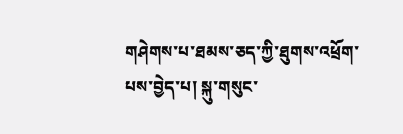གཤེགས་པ་ཐམས་ཅད་ཀྱི་ཐུགས་འཕྲོག་པས་བྱེད་པ། སྐུ་གསུང་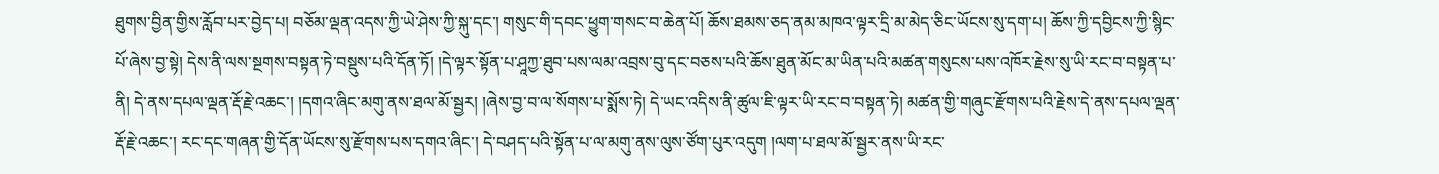ཐུགས་བྱིན་གྱིས་རློབ་པར་བྱེད་པ། བཅོམ་ལྡན་འདས་ཀྱི་ཡེ་ཤེས་ཀྱི་སྐུ་དང་། གསུང་གི་དབང་ཕྱུག་གསང་བ་ཆེན་པོ། ཆོས་ཐམས་ཅད་ནམ་མཁའ་ལྟར་དྲི་མ་མེད་ཅིང་ཡོངས་སུ་དག་པ། ཆོས་ཀྱི་དབྱིངས་ཀྱི་སྙིང་པོ་ཞེས་བྱ་སྟེ། དེས་ནི་ལས་སྔགས་བསྟན་ཏེ་བསྡུས་པའི་དོན་ཏོ། །དེ་ལྟར་སྟོན་པ་ཤཱཀྱ་ཐུབ་པས་ལམ་འབྲས་བུ་དང་བཅས་པའི་ཆོས་ཐུན་མོང་མ་ཡིན་པའི་མཚན་གསུངས་པས་འཁོར་རྗེས་སུ་ཡི་རང་བ་བསྟན་པ་ནི། དེ་ནས་དཔལ་ལྡན་རྡོ་རྗེ་འཆང་། །དགའ་ཞིང་མགུ་ནས་ཐལ་མོ་སྦྱར། །ཞེས་བྱ་བ་ལ་སོགས་པ་སྨོས་ཏེ། དེ་ཡང་འདིས་ནི་ཚུལ་ཇི་ལྟར་ཡི་རང་བ་བསྟན་ཏེ། མཚན་གྱི་གཞུང་རྫོགས་པའི་རྗེས་དེ་ནས་དཔལ་ལྡན་རྡོ་རྗེ་འཆང་། རང་དང་གཞན་གྱི་དོན་ཡོངས་སུ་རྫོགས་པས་དགའ་ཞིང་། དེ་བཤད་པའི་སྟོན་པ་ལ་མགུ་ནས་ལུས་ཙོག་པུར་འདུག །ལག་པ་ཐལ་མོ་སྦྱར་ནས་ཡི་རང་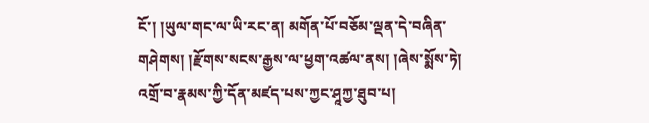ངོ་། །ཡུལ་གང་ལ་ཡི་རང་ན། མགོན་པོ་བཅོམ་ལྡན་དེ་བཞིན་གཤེགས། །རྫོགས་སངས་རྒྱས་ལ་ཕྱག་འཚལ་ནས། །ཞེས་སྨོས་ཏེ། འགྲོ་བ་རྣམས་ཀྱི་དོན་མཛད་པས་ཀྱང་ཤཱཀྱ་ཐུབ་པ།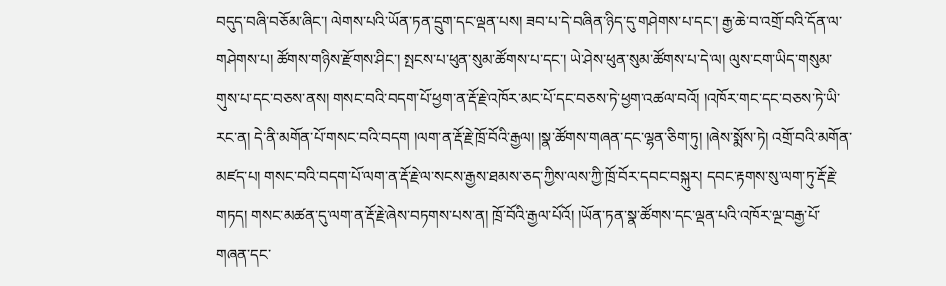བདུད་བཞི་བཅོམ་ཞིང་། ལེགས་པའི་ཡོན་ཏན་དྲུག་དང་ལྡན་པས། ཟབ་པ་དེ་བཞིན་ཉིད་དུ་གཤེགས་པ་དང་། རྒྱ་ཆེ་བ་འགྲོ་བའི་དོན་ལ་གཤེགས་པ། ཚོགས་གཉིས་རྫོགས་ཤིང་། སྤངས་པ་ཕུན་སུམ་ཚོགས་པ་དང་། ཡེ་ཤེས་ཕུན་སུམ་ཚོགས་པ་དེ་ལ། ལུས་ངག་ཡིད་གསུམ་གུས་པ་དང་བཅས་ནས། གསང་བའི་བདག་པོ་ཕྱག་ན་རྡོ་རྗེ་འཁོར་མང་པོ་དང་བཅས་ཏེ་ཕྱག་འཚལ་བའོ། །འཁོར་གང་དང་བཅས་ཏེ་ཡི་རང་ན། དེ་ནི་མགོན་པོ་གསང་བའི་བདག །ལག་ན་རྡོ་རྗེ་ཁྲོ་བོའི་རྒྱལ། །སྣ་ཚོགས་གཞན་དང་ལྷན་ཅིག་ཏུ། །ཞེས་སྨོས་ཏེ། འགྲོ་བའི་མགོན་མཛད་པ། གསང་བའི་བདག་པོ་ལག་ན་རྡོ་རྗེ་ལ་སངས་རྒྱས་ཐམས་ཅད་ཀྱིས་ལས་ཀྱི་ཁྲོ་བོར་དབང་བསྐུར། དབང་རྟགས་སུ་ལག་ཏུ་རྡོ་རྗེ་གཏད། གསང་མཚན་དུ་ལག་ན་རྡོ་རྗེ་ཞེས་བཏགས་པས་ན། ཁྲོ་བོའི་རྒྱལ་པོའོ། །ཡོན་ཏན་སྣ་ཚོགས་དང་ལྡན་པའི་འཁོར་ལྔ་བརྒྱ་པོ་གཞན་དང་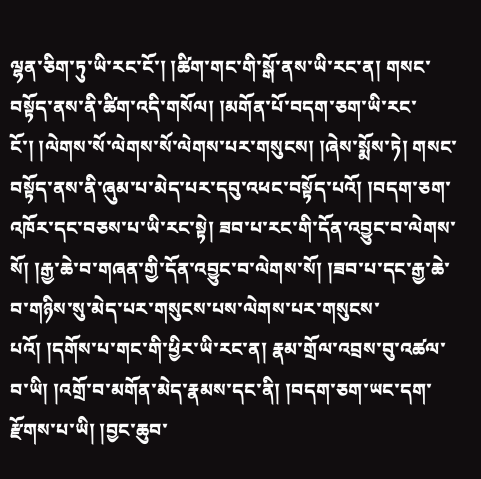ལྷན་ཅིག་ཏུ་ཡི་རང་ངོ་། །ཚིག་གང་གི་སྒོ་ནས་ཡི་རང་ན། གསང་བསྟོད་ནས་ནི་ཚིག་འདི་གསོལ། །མགོན་པོ་བདག་ཅག་ཡི་རང་ངོ་། །ལེགས་སོ་ལེགས་སོ་ལེགས་པར་གསུངས། །ཞེས་སྨོས་ཏེ། གསང་བསྟོད་ནས་ནི་ཞུམ་པ་མེད་པར་དབུ་འཕང་བསྟོད་པའོ། །བདག་ཅག་འཁོར་དང་བཅས་པ་ཡི་རང་སྟེ། ཟབ་པ་རང་གི་དོན་འབྱུང་བ་ལེགས་སོ། །རྒྱ་ཆེ་བ་གཞན་གྱི་དོན་འབྱུང་བ་ལེགས་སོ། །ཟབ་པ་དང་རྒྱ་ཆེ་བ་གཉིས་སུ་མེད་པར་གསུངས་པས་ལེགས་པར་གསུངས་པའོ། །དགོས་པ་གང་གི་ཕྱིར་ཡི་རང་ན། རྣམ་གྲོལ་འབྲས་བུ་འཚལ་བ་ཡི། །འགྲོ་བ་མགོན་མེད་རྣམས་དང་ནི། །བདག་ཅག་ཡང་དག་རྫོགས་པ་ཡི། །བྱང་ཆུབ་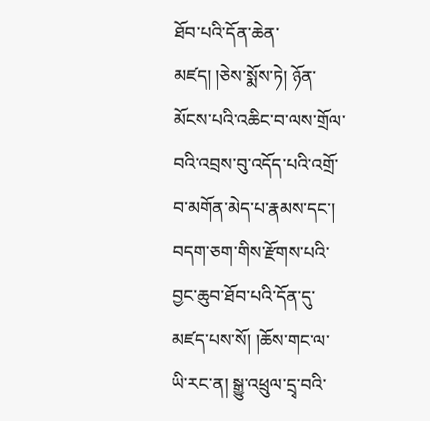ཐོབ་པའི་དོན་ཆེན་མཛད། །ཅེས་སྨོས་ཏེ། ཉོན་མོངས་པའི་འཆིང་བ་ལས་གྲོལ་བའི་འབྲས་བུ་འདོད་པའི་འགྲོ་བ་མགོན་མེད་པ་རྣམས་དང་། བདག་ཅག་གིས་རྫོགས་པའི་བྱང་ཆུབ་ཐོབ་པའི་དོན་དུ་མཛད་པས་སོ། །ཆོས་གང་ལ་ཡི་རང་ན། སྒྱུ་འཕྲུལ་དྲྭ་བའི་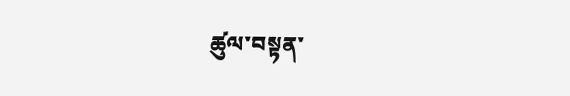ཚུལ་བསྟན་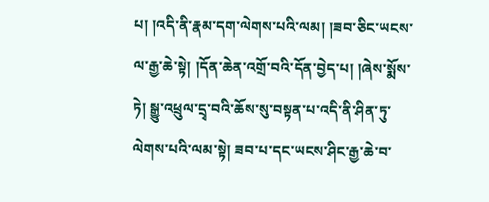པ། །འདི་ནི་རྣམ་དག་ལེགས་པའི་ལམ། །ཟབ་ཅིང་ཡངས་ལ་རྒྱ་ཆེ་སྟེ། །དོན་ཆེན་འགྲོ་བའི་དོན་བྱེད་པ། །ཞེས་སྨོས་ཏེ། སྒྱུ་འཕྲུལ་དྲྭ་བའི་ཆོས་སུ་བསྟན་པ་འདི་ནི་ཤིན་ཏུ་ལེགས་པའི་ལམ་སྟེ། ཟབ་པ་དང་ཡངས་ཤིང་རྒྱ་ཆེ་བ་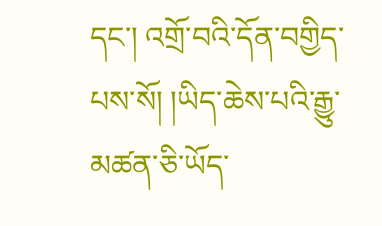དང་། འགྲོ་བའི་དོན་བགྱིད་པས་སོ། །ཡིད་ཆེས་པའི་རྒྱུ་མཚན་ཅི་ཡོད་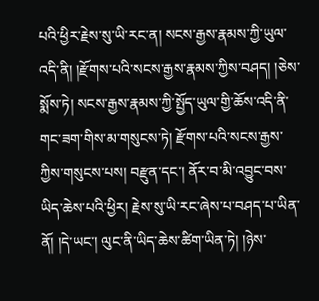པའི་ཕྱིར་རྗེས་སུ་ཡི་རང་ན། སངས་རྒྱས་རྣམས་ཀྱི་ཡུལ་འདི་ནི། །རྫོགས་པའི་སངས་རྒྱས་རྣམས་ཀྱིས་བཤད། །ཅེས་སྨོས་ཏེ། སངས་རྒྱས་རྣམས་ཀྱི་སྤྱོད་ཡུལ་གྱི་ཆོས་འདི་ནི་གང་ཟག་གིས་མ་གསུངས་ཏེ། རྫོགས་པའི་སངས་རྒྱས་ཀྱིས་གསུངས་པས། བརྫུན་དང་། ནོར་བ་མི་འབྱུང་བས་ཡིད་ཆེས་པའི་ཕྱིར། རྗེས་སུ་ཡི་རང་ཞེས་པ་བཤད་པ་ཡིན་ནོ། །དེ་ཡང་། ལུང་ནི་ཡིད་ཆེས་ཚིག་ཡིན་ཏེ། །ཉེས་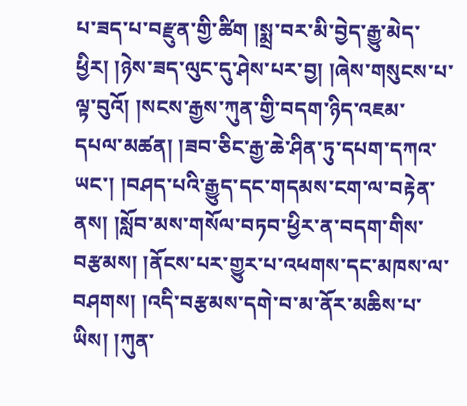པ་ཟད་པ་བརྫུན་གྱི་ཚིག །སྨྲ་བར་མི་བྱེད་རྒྱུ་མེད་ཕྱིར། །ཉེས་ཟད་ལུང་དུ་ཤེས་པར་བྱ། །ཞེས་གསུངས་པ་ལྟ་བུའོ། །སངས་རྒྱས་ཀུན་གྱི་བདག་ཉིད་འཇམ་དཔལ་མཚན། །ཟབ་ཅིང་རྒྱ་ཆེ་ཤིན་ཏུ་དཔག་དཀའ་ཡང་། །བཤད་པའི་རྒྱུད་དང་གདམས་ངག་ལ་བརྟེན་ནས། །སློབ་མས་གསོལ་བཏབ་ཕྱིར་ན་བདག་གིས་བརྩམས། །ནོངས་པར་གྱུར་པ་འཕགས་དང་མཁས་ལ་བཤགས། །འདི་བརྩམས་དགེ་བ་མ་ནོར་མཆིས་པ་ཡིས། །ཀུན་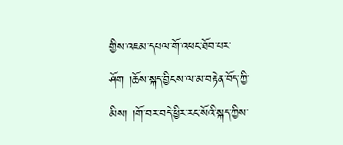གྱིས་འཇམ་དཔལ་གོ་འཕང་ཐོབ་པར་ཤོག །ཆོས་སྐད་བྱིངས་ལ་མ་བརྟེན་བོད་ཀྱི་མིས། །གོ་བར་བདེ་ཕྱིར་རང་སོའི་སྐད་ཀྱིས་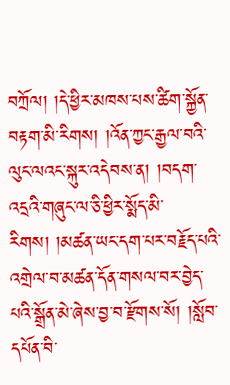བཀྲོལ། །དེ་ཕྱིར་མཁས་པས་ཚིག་སྐྱོན་བརྟག་མི་རིགས། །འོན་ཀྱང་རྒྱལ་བའི་ལུང་ལའང་སྐུར་འདེབས་ན། །བདག་འདྲའི་གཞུང་ལ་ཅི་ཕྱིར་སྨོད་མི་རིགས། །མཚན་ཡང་དག་པར་བརྗོད་པའི་འགྲེལ་བ་མཚན་དོན་གསལ་བར་བྱེད་པའི་སྒྲོན་མེ་ཞེས་བྱ་བ་རྫོགས་སོ། །སློབ་དཔོན་བི་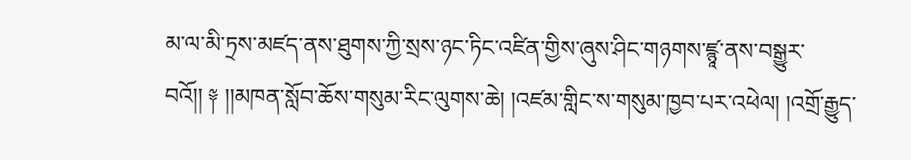མ་ལ་མི་ཏྲས་མཛད་ནས་ཐུགས་ཀྱི་སྲས་ཉང་ཏིང་འཛིན་གྱིས་ཞུས་ཤིང་གཉགས་ཛྙཱ་ནས་བསྒྱུར་བའོ།། ༈ །།མཁན་སློབ་ཆོས་གསུམ་རིང་ལུགས་ཆེ། །འཛམ་གླིང་ས་གསུམ་ཁྱབ་པར་འཕེལ། །འགྲོ་རྒྱུད་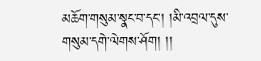མཆོག་གསུམ་སྣང་བ་དང་། །མི་འབྲལ་དུས་གསུམ་དགེ་ལེགས་ཤོག། །།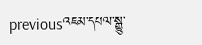previousའཇམ་དཔལ་སྒྱུ་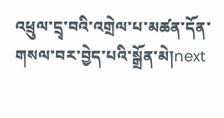འཕྲུལ་དྲྭ་བའི་འགྲེལ་པ་མཚན་དོན་གསལ་བར་བྱེད་པའི་སྒྲོན་མེ།next